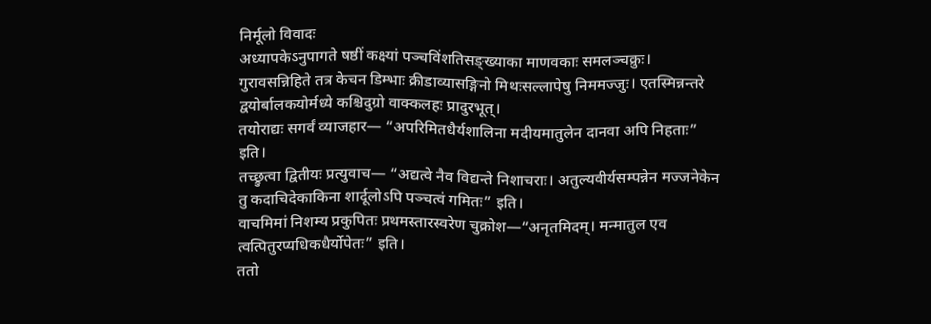निर्मूलो विवादः
अध्यापकेऽनुपागते षष्ठीं कक्ष्यां पञ्चविंशतिसङ्ख्याका माणवकाः समलञ्चक्रुः। गुरावसन्निहिते तत्र केचन डिम्भाः क्रीडाव्यासङ्गिनो मिथःसल्लापेषु निममज्जुः। एतस्मिन्नन्तरे द्वयोर्बालकयोर्मध्ये कश्चिदुग्रो वाक्कलहः प्रादुरभूत्।
तयोराद्यः सगर्वं व्याजहार— “अपरिमितधैर्यशालिना मदीयमातुलेन दानवा अपि निहताः” इति।
तच्छ्रुत्वा द्वितीयः प्रत्युवाच— “अद्यत्वे नैव विद्यन्ते निशाचराः। अतुल्यवीर्यसम्पन्नेन मज्जनेकेन तु कदाचिदेकाकिना शार्दूलोऽपि पञ्चत्वं गमितः” इति।
वाचमिमां निशम्य प्रकुपितः प्रथमस्तारस्वरेण चुक्रोश—“अनृतमिदम्। मन्मातुल एव त्वत्पितुरप्यधिकधैर्योपेतः” इति।
ततो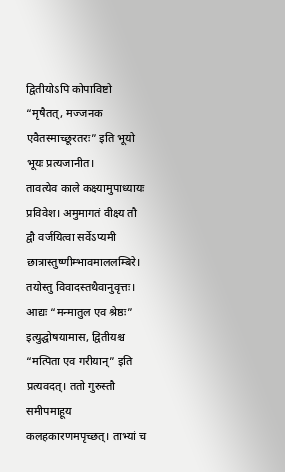द्वितीयोऽपि कोपाविष्टो “मृषैतत्, मज्जनक एवैतस्माच्छूरतरः” इति भूयो भूयः प्रत्यजानीत।
तावत्येव काले कक्ष्यामुपाध्यायः प्रविवेश। अमुमागतं वीक्ष्य तौ द्वौ वर्जयित्वा सर्वेऽप्यमी छात्रास्तुष्णीम्भावमाललम्बिरे। तयोस्तु विवादस्तथैवानुवृत्तः। आद्यः “मन्मातुल एव श्रेष्ठः” इत्युद्घोषयामास, द्वितीयश्च “मत्पिता एव गरीयान्” इति प्रत्यवदत्। ततो गुरुस्तौ समीपमाहूय कलहकारणमपृच्छत्। ताभ्यां च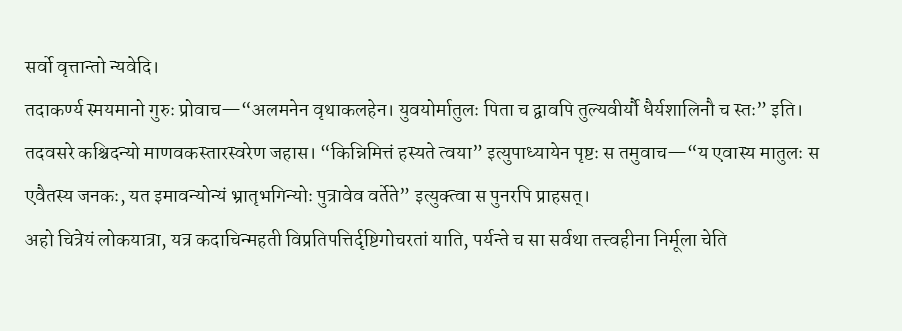सर्वो वृत्तान्तो न्यवेदि।
तदाकर्ण्य स्मयमानो गुरुः प्रोवाच—“अलमनेन वृथाकलहेन। युवयोर्मातुलः पिता च द्वावपि तुल्यवीर्यौ धैर्यशालिनौ च स्तः” इति।
तदवसरे कश्चिदन्यो माणवकस्तारस्वरेण जहास। “किन्निमित्तं हस्यते त्वया” इत्युपाध्यायेन पृष्टः स तमुवाच—“य एवास्य मातुलः स एवैतस्य जनकः, यत इमावन्योन्यं भ्रातृभगिन्योः पुत्रावेव वर्तेते” इत्युक्त्वा स पुनरपि प्राहसत्।
अहो चित्रेयं लोकयात्रा, यत्र कदाचिन्महती विप्रतिपत्तिर्दृष्टिगोचरतां याति, पर्यन्ते च सा सर्वथा तत्त्वहीना निर्मूला चेति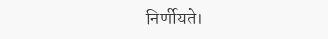निर्णीयते।